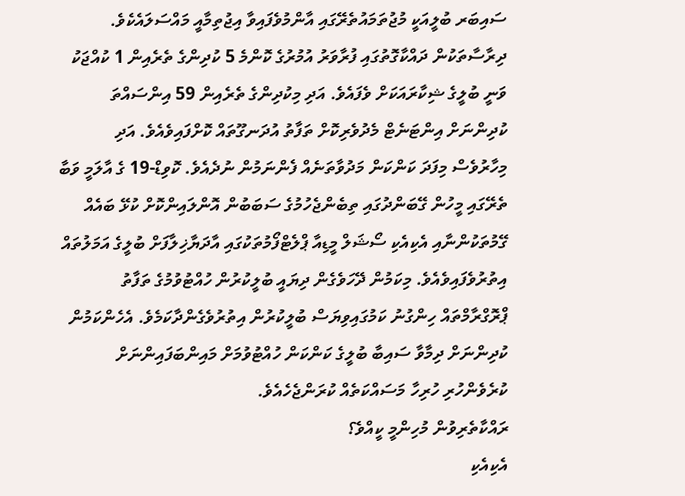ސައިބަރ ބުލީއަކީ މުޖުތަމައުތެރޭގައި އާންމުވެފައިވާ އިޖުތިމާއީ މައްސަލައެކެވެ. ދިރާސާތަކުން ދައްކާގޮތުގައި ފުރާވަރު އުމުރުގެ ކޮންމެ 5 ކުދިންގެ ތެރެއިން 1 ކުއްޖަކު ވަނީ ބުލީގެ ޝިކާރައަކަށް ވެފައެވެ. އަދި މިކުދިންގެ ތެރެއިން 59 އިންސައްތަ ކުދިންނަށް އިންޓަނެޓް މެދުވެރިކޮށް ތަފާތު އުދަނގޫތައް ކޮށްފައިވެއެވެ. އަދި މިހާރުވެސް މިފަދަ ކަންކަން މަދުވާތަނެއް ފެންނަމުން ނުދެއެވެ. ކޮވިޑް-19 ގެ އާލަމީ ވަބާ ތެރޭގައި މީހުން ގޭބަންދުގައި ތިބެންޖެހުމުގެ ސަބަބުން އޮންލައިންކޮށް ކުޅޭ ބައެއް ގޭމުތަކުންނާއި އެކިއެކި ސޯޝަލް މީޑިއާ ޕްލެޓްފޯމުތަކުގައި އާދަޔާޚިލާފަށް ބުލީގެ އަމަލުތައް އިތުރުވެފައިވެއެވެ. މިކަމުން ދޭހަވެގެން ދިޔައީ ބުލީކުރުން ހުއްޓުވުމުގެ ތަފާތު ޕްރޮގްރާމްތައް ހިންގުނު ކަމުގައިވިޔަސް ބުލީކުރުން އިތުރުވެގެންދާކަމެވެ. އެހެންކަމުން ކުދިންނަށް ދިމާވާ ސައިބާ ބުލީގެ ކަންކަން ހުއްޓުވުމަށް މައިންބަފައިންނަށް ކުރެވެންހުރި ހުރިހާ މަސައްކަތެއް ކުރަންޖެހެއެވެ.
ރައްކާތެރިވުން މުހިންމީ ކީއްވެ؟
އެކިއެކި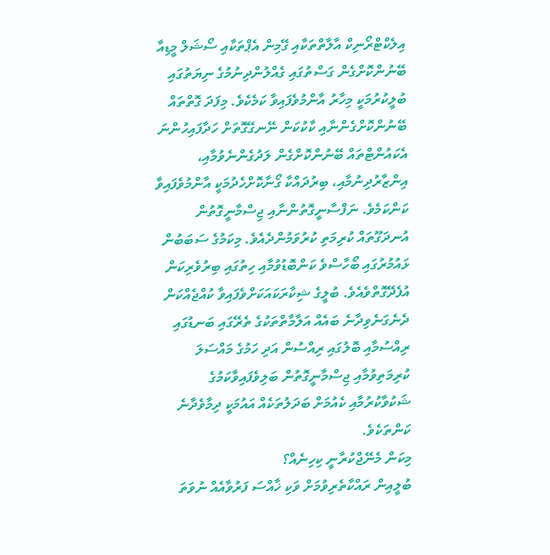އިލެކްޓްރޯނިކް އާލާތްތަކާއި ގޭމިން އެޕްތަކާއި ސޯޝަލް މީޑިއާ ބޭނުންކޮށްގެން ގަސްތުގައި ގެއްލުންދިނުމުގެ ނިޔަތުގައި ބުލީކުރުމަކީ މިހާރު އާންމުވެފައިވާ ކަމެކެވެ. މިފަދަ ގޮތްތައް ބޭނުންކޮށްގެންނާއި ކާކުކަން ނޭނގޭގޮތަށް ހަދާފައިހުންނަ އެކައުންޓްތައް ބޭނުންކޮށްގެން ލަދުގެންނެވުމާއި، އިންޒާރުދިނުމާއި، ބިރުދައްކާ ގޯނާކޮށްހެދުމަކީ އާންމުވެފައިވާ ކަންކަމެވެ. ނަފްސާނީގޮތުންނާއި ޖިސްމާނީގޮތުން އުނދަގޫތައް ކުރިމަތި ކުރުވަމުންދެއެވެ. މިކަމުގެ ސަބަބުން ޅައުމުރުގައި ބޯހާސްވެ ކަންބޮޑުވުމާއި ހިތުގައި ބިރުވެރިކަން އުފެދޭގޮތްވެއެވެ. ބުލީގެ ޝިކާރަކައަކަށްވެފައިވާ ކުއްޖެއްކަން ދެނެގަނެވިދާނެ ބައެއް އަލާމާތްތަކުގެ ތެރޭގައި ބަނޑުގައި ރިއްސުމާއި ބޮލުގައި ރިއްސުން އަދި ހަމުގެ މައްސަލަ ކުރިމަތިވުމާއި ޖިސްމާނީގޮތުން ބަލިވެފައިވާކަމުގެ ޝަކުވާކުރުމާއި ކެއުމަށް ބަދަލުތަކެއް އައުމަކީ ދިމާވެދާނެ ކަންތަކެވެ.
މިކަން މެނޭޖްކުރާނީ ކިހިނެއް؟
ބުލީއިން ރައްކާތެރިވުމަށް ވަކި ޚާއްސަ ފަރުވާއެއް ނުވަތަ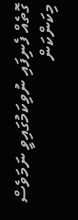ގޮތެއް ފެނިފައި ނުވިކަމުގައިވީ ނަމަވެސް މިކަންކަން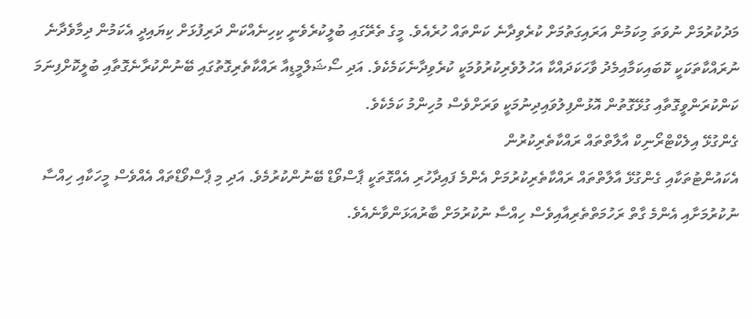މަދުކުރުމަށް ނުވަތަ މިކަމުން އަރައިގަތުމަށް ކުރެވިދާނެ ކަންތައް ހުރެއެވެ. މީގެ ތެރޭގައި ބުލީކުރެވެނީ ކިހިނެއްކަން ދަރިފުޅަށް ކިޔައިދީ އެކަމުން ދިމާވެދާނެ ނުރައްކާތަކަކީ ކޮބައިކަމާއިމެދު ވާހަކަދައްކާ އަހުލުވެރިކުރުވުމަކީ ކުރެވިދާނެކަމެކެވެ. އަދި ސޯޝަލްމީޑިއާ ރައްކާތެރިގޮތުގައި ބޭނުންކުރާނެގޮތާއި ބުލީކޮށްފިނަމަ ކަންކުރަންވީގޮތާއި ގުޅޭގޮތުން އޮޅުންފިލުވައިދިނުމަކީ ވަރަށްވެސް މުހިންމު ކަމެކެވެ.
ގެންގުޅޭ އިލެކްޓްރޯނިކް އާލާތްތައް ރައްކާތެރިކުރުން
އެކައުންޓުތަކާއި ގެންގުޅޭ އާލާތްތައް ރައްކާތެރިކުރުމަށް އެންމެ ފައިދާހުރި އެއްގޮތަކީ ޕާސްވޯޑް ބޭނުންކުރުމެވެ. އަދި މި ޕާސްވޯޑްތައް އެއްވެސް މީހަކާއި ހިއްސާ ނުކުރުމަށާއި އެންމެ ގާތް ރަހުމަތްތެރިއާއިވެސް ހިއްސާ ނުކުރުމަށް ބާރުއަޅަންވާނެއެވެ.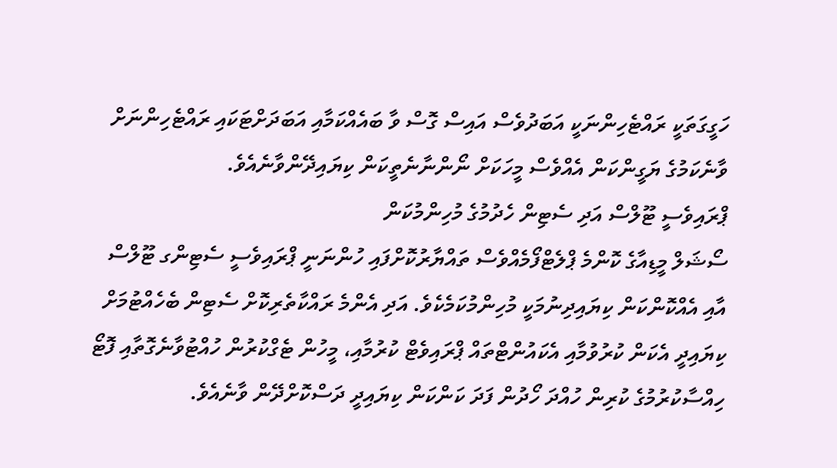ހަގީގަތަކީ ރައްޓެހިންނަކީ އަބަދުވެސް އައިސް ގޮސް ވާ ބައެއްކަމާއި އަބަދަށްޓަކައި ރައްޓެހިންނަށް ވާނެކަމުގެ ޔަގީންކަން އެއްވެސް މީހަކަށް ނޯންނާނެތީކަން ކިޔައިދޭންވާނެއެވެ.
ޕްރައިވެސީ ޓޫލްސް އަދި ސެޓިން ހެދުމުގެ މުހިންމުކަން
ސޯޝަލް މީޑިއާގެ ކޮންމެ ޕްލެޓްފޯމެއްވެސް ތައްޔާރުކޮށްފައި ހުންނަނީ ޕްރައިވެސީ ސެޓިންގ ޓޫލްސް އާއި އެއްކޮންކަން ކިޔައިދިނުމަކީ މުހިންމުކަމެކެވެ. އަދި އެންމެ ރައްކާތެރިކޮށް ސެޓިން ބެހެއްޓުމަށް ކިޔައިދީ އެކަން ކުރުވުމާއި އެކައުންޓްތައް ޕްރައިވެޓް ކުރުމާއި، މީހުން ޓެގްކުރުން ހުއްޓުވާނެގޮތާއި ފޮޓޯ ހިއްސާކުރުމުގެ ކުރިން ހުއްދަ ހޯދުން ފަދަ ކަންކަން ކިޔައިދީ ދަސްކޮށްދޭން ވާނެއެވެ.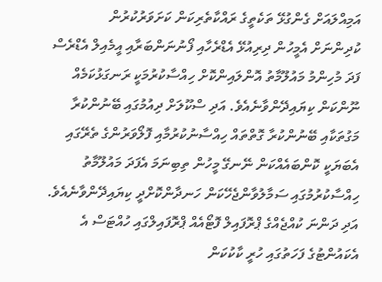އަމިއްލައަށް ގެންގުޅޭ ތަކެތީގެ ރައްކާތެރިކަން ކަށަވަރުކުރުން
ކުދިންނަށް އެމީހުން ދިރިއުޅޭ އެޑްރެހާއި ފޯނުނަންބަރާއި އީމެއިލް އެޑްރެސް ފަދަ މުހިންމު މައުލޫމާތު އޮންލައިންކޮށް ހިއްސާކުރުމަކީ ރަނގަޅުކަމެއް ނޫންކަން ކިޔައިދޭންވާނެއެވެ. އަދި ސްކޫލަށް ދިއުމުގައި ބޭނުންކުރާ މަގުތަކާއި ބޭނުންކުރާ ގޮތްތައް ހިއްސާނުކުރުމާއި ފޮލޯވަރުންގެ ތެރޭގައި އެބަޔަކީ ކޮންބައެއްކަން ނޭނގޭ މީހުން ތިބިނަމަ އެފަދަ މައުލޫމާތު ހިއްސާކުރުމުގައި ސަމާލުވާންޖެހޭކަން ހަނދާންކޮށްދީ ކިޔައިދޭންވާނެއެވެ. އަދި ދަންނަ ކުއްޖެއްގެ ޕްރޮފައިލް ފޮޓޯއެއް ޕްރޮފައިލްގައި ހުއްޓަސް އެ އެކައުންޓުގެ ފަހަތުގައި ހުރީ ކާކުކަން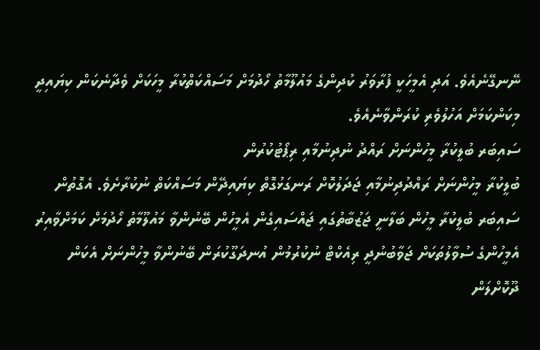ނޭނގޭނެއެވެ. އަދި އެމީހަކީ ފުރާވަރު ކުދިންގެ މައުލޫމާތު ހޯދުމަށް މަސައްކަތްކުރާ މީހަކަށް ވެދާނެކަން ކިޔައިދީ މިކަންކަމަށް އަހުލުވެރި ކުރަންވާނެއެވެ.
ސައިބަރ ބުލީކުރާ މީހުންނަށް ރައްދު ނުދިނުމާއި ރިޕޯޓުކުރުން
ބުލީކުރާ މީހުންނަށް ރައްދުދިނުމާއި ޖަދަލުކޮށް ރަނގަޅުގޮތް ކިޔައިދޭން މަސައްކަތް ނުކުރާށެވެ. އެގޮތުން ސައިބަރ ބުލީކުރާ މީހުން ބަލާނީ ޖަޒުބާތުގައި ޖައްސައިގެން އެމީހުން ބޭނުންވާ މައުލޫމާތު ހޯދުމަށް ކަމަށްވާއިރު އެމީހުންގެ ސުވާލުތަކަށް ޖަވާބުނުދީ ރިއެކްޓް ނުކުރުމުން އުނދަގޫކުރަން ބޭނުންވާ މީހުންނަށް އެކަން ދޫކޮށްލަން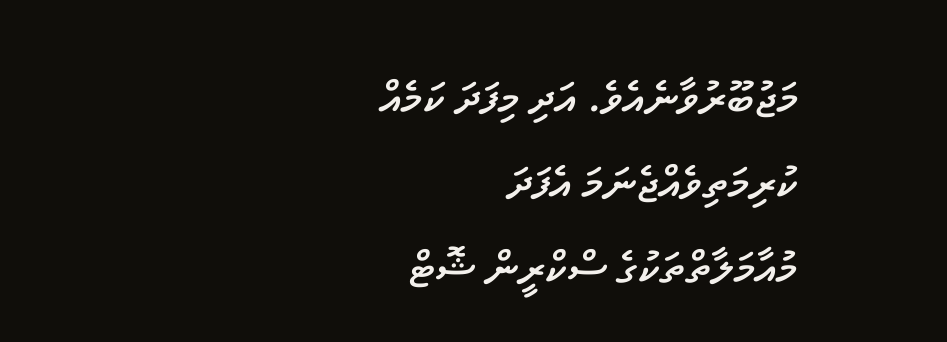މަޖުބޫރުވާނެއެވެ. އަދި މިފަދަ ކަމެއް ކުރިމަތިވެއްޖެނަމަ އެފަދަ މުއާމަލާތްތަކުގެ ސްކްރީން ޝޮޓް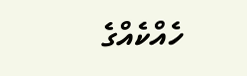ހެއްކެއްގެ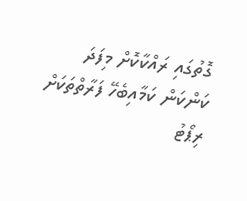ގޮތުގައި ރައްކާކޮށް މިފަދަ ކަންކަން ކަމާއިބެހޭ ފަރާތްތަކަށް ރިޕޯޓު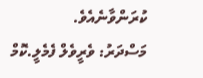ކުރަންވާނެއެވެ.
މަސްދަރު: ވެރީވެލް ފެމެލީ.ކޮމް